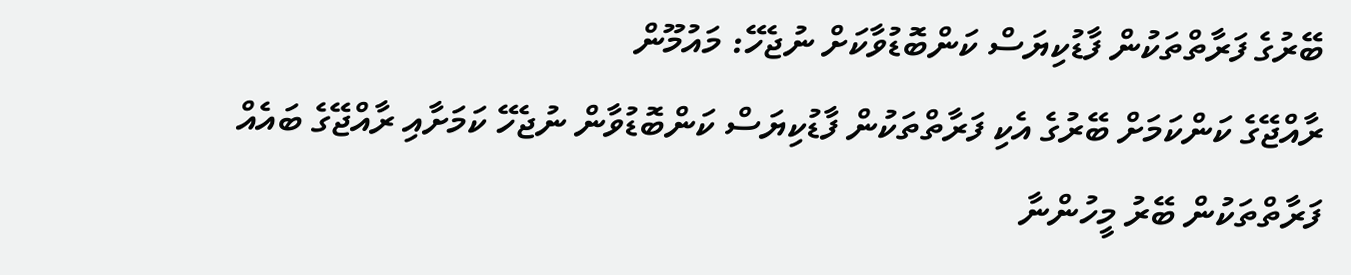ބޭރުގެ ފަރާތްތަކުން ފާޑުކިޔަސް ކަންބޮޑުވާކަށް ނުޖެހޭ: މައުމޫން
ރާއްޖޭގެ ކަންކަމަށް ބޭރުގެ އެކި ފަރާތްތަކުން ފާޑުކިޔަސް ކަންބޮޑުވާން ނުޖެހޭ ކަމަށާއި ރާއްޖޭގެ ބައެއް ފަރާތްތަކުން ބޭރު މީހުންނާ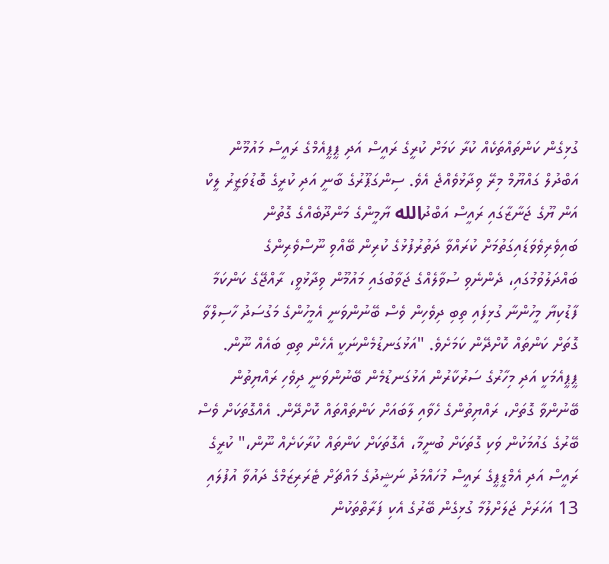ގުޅިގެން ކަންތައްތަކެއް ކުރާ ކަމަށް ކުރީގެ ރައީސް އަދި ޕީޕީއެމްގެ ރައީސް މައުމޫން އަބްދުލް ގައްޔޫމް މިރޭ ވިދާޅުވެއްޖެ އެވެ. ސިންގަޕޫރުގެ ބާނީ އަދި ކުރީގެ ބޮޑުވަޒީރު ލީކް އަން ޔޫގެ ޖަނާޒާގައި ރައީސް އަބްދުالله ޔާމީންގެ މަންދޫބެއްގެ ގޮތުން ބައިވެރިވެވަޑައިގަތުމަށް ކުރައްވާ ދަތުރުފުޅުގެ ކުރިން ބޭއްވި ނޫސްވެރިންގެ ބައްދަލުވުމުގައި، ދެންނެވި ސުވާލެއްގެ ޖަވާބުގައި މައުމޫން ވިދާޅުވީ، ރާއްޖޭގެ ކަންކަމާ ފާޑުކިޔާ މީހުންނާ ގުޅިފައި ތިބި ދިވެހިން ވެސް ބޭނުންވަނީ އެމީހުންގެ މަގުސަދު ހާސިލްވާ ގޮތަށް ކަންތައް ކޮށްދޭން ކަމަށެވެ. "އަޅުގަނޑުމެންނަކީ އެހެން ތިބި ބައެއް ނޫން. ޕީޕީއެމަކީ އަދި މިހާރުގެ ސަރުކާރުން އަޅުގަނޑުމެން ބޭނުންވަނީ ދިވެހި ރައްޔިތުން ބޭނުންވާ ގޮތަށް، ރައްޔިތުންގެ ހެވާއި ލާބައަށް ކަންތައްތައް ކޮށްދޭން. އެއްގޮތަކަށް ވެސް ބޭރުގެ ގައުމަކުން ވަކި ގޮތަކަށް ބުނީމާ، އެގޮތަކަށް ކަންތައް ކުރާކަށެއް ނޫން،" ކުރީގެ ރައީސް އަދި އެމްޑީޕީގެ ރައީސް މުހައްމަދު ނަޝީދުގެ މައްޗަށް ޓެރަރިޒަމްގެ ދައުވާ އުފުލައި 13 އަހަރަށް ޖަލަށްލުމާ ގުޅިގެން ބޭރުގެ އެކި ފަރާތްތަކުން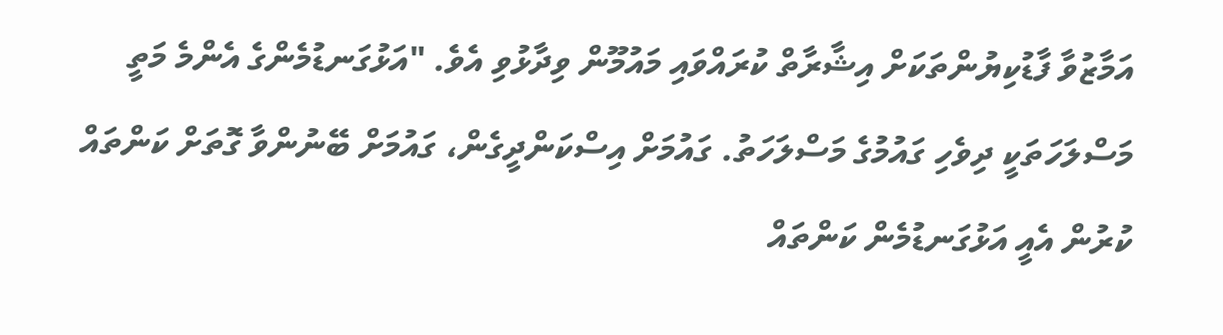އަމާޒުވާ ފާޑުކިޔުންތަކަށް އިޝާރާތް ކުރައްވައި މައުމޫން ވިދާޅުވި އެވެ. "އަޅުގަނޑުމެންގެ އެންމެ މަތީ މަސްލަހަތަކީ ދިވެހި ގައުމުގެ މަސްލަހަތު. ގައުމަށް އިސްކަންދީގެން، ގައުމަށް ބޭނުންވާ ގޮތަށް ކަންތައް ކުރުން އެއީ އަޅުގަނޑުމެން ކަންތައް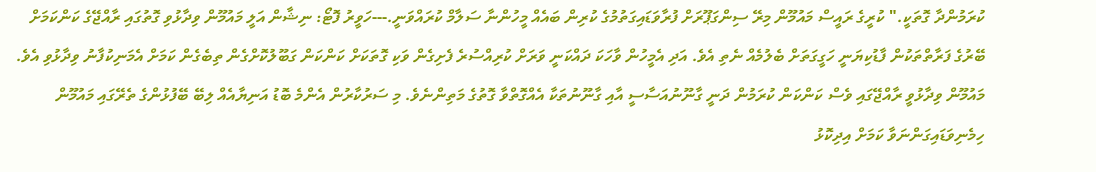ކުރަމުންދާ ގޮތަކީ." ކުރީގެ ރައީސް މައުމޫން މިރޭ ސިންގަޕޫރަށް ފުރާވަޑައިގަތުމުގެ ކުރިން ބައެއް މީހުންނާ ސަލާމް ކުރައްވަނީ.---ހަވީރު ފޮޓޯ: ނިޝާން އަލީ މައުމޫން ވިދާޅުވި ގޮތުގައި ރާއްޖޭގެ ކަންކަމަށް ބޭރުގެ ފަރާތްތަކުން ފާޑުކިޔަނީ ހަގީގަތަށް ބެލުމެއް ނެތި އެވެ. އަދި އެމީހުން ވާހަކަ ދައްކަނީ ވަރަށް ކުރިއްސުރެ ފެށިގެން ވަކި ގޮތަކަށް ކަންކަން ގަބޫލުކޮށްގެން ތިބެގެން ކަމަށް އެމަނިކުފާނު ވިދާޅުވި އެވެ. މައުމޫން ވިދާޅުވީ ރާއްޖޭގައި ވެސް ކަންކަން ކުރަމުން ދަނީ ގާނޫނުއަސާސީ އާއި ގާނޫނުތަކާ އެއްގޮތްވާ ގޮތުގެ މަތިންނެވެ. މި ސަރުކާރުން އެންމެ ބޮޑު އަނިޔާއެއް ލިބޭ ބޭފުޅުންގެ ތެރޭގައި މައުމޫން ހިމެނިވަޑައިގަންނަވާ ކަމަށް އިދިކޮޅު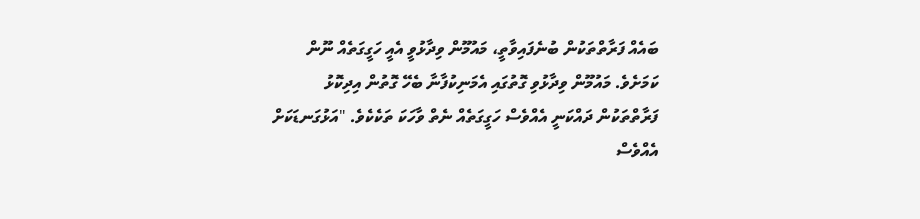ބައެއް ފަރާތްތަކުން ބުނެފައިވާތީ، މައުމޫން ވިދާޅުވީ އެއީ ހަގީގަތެއް ނޫން ކަމަށެވެ. މައުމޫން ވިދާޅުވި ގޮތުގައި އެމަނިކުފާނާ ބެހޭ ގޮތުން އިދިކޮޅު ފަރާތްތަކުން ދައްކަނީ އެއްވެސް ހަގީގަތެއް ނެތް ވާހަކަ ތަކެކެވެ. "އަޅުގަނޑަކަށް އެއްވެސް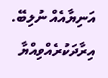އަނިޔާއެއް ނުލިބޭ. އިރާދަކުރެއްވިއްޔާ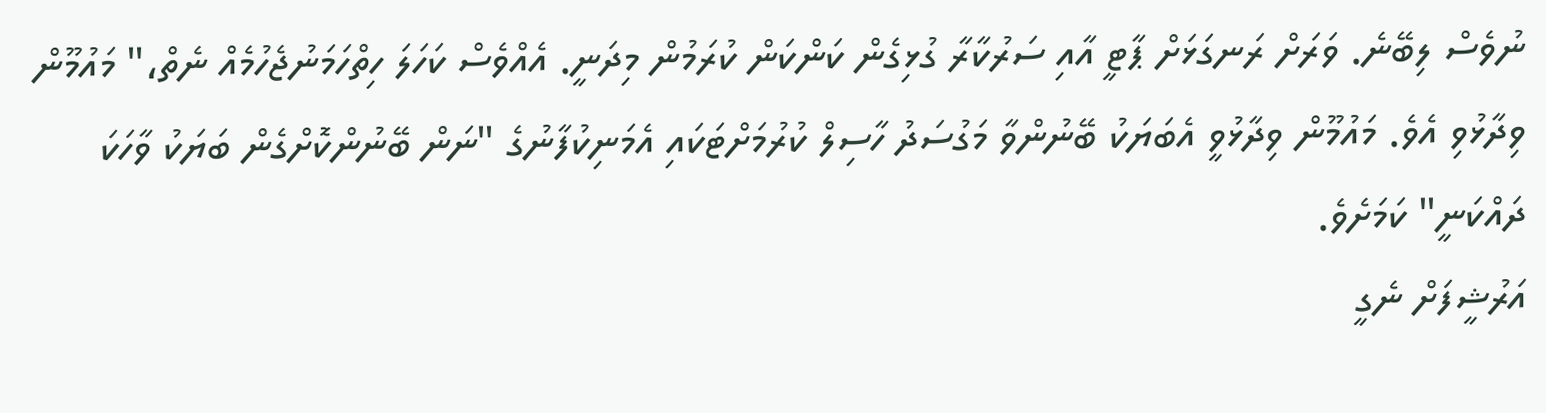ނުވެސް ލިބޭނެ. ވަރަށް ރަނގަޅަށް ޕާޓީ އާއި ސަރުކާރާ ގުޅިގެން ކަންކަން ކުރަމުން މިދަނީ. އެއްވެސް ކަހަލަ ހިތްހަމަނުޖެހުމެއް ނެތް،" މައުމޫން ވިދާޅުވި އެވެ. މައުމޫން ވިދާޅުވީ އެބަޔަކު ބޭނުންވާ މަގުސަދު ހާސިލް ކުރުމަށްޓަކައި އެމަނިކުފާނުގެ "ނަން ބޭނުންކޮށްގެން ބަޔަކު ވާހަކަ ދައްކަނީ" ކަމަށެވެ.
އަރުޝީފަށް ނެގީ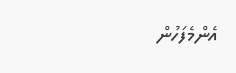އެންމެފަހުން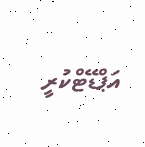އަޕްޑޭޓްކުރީ